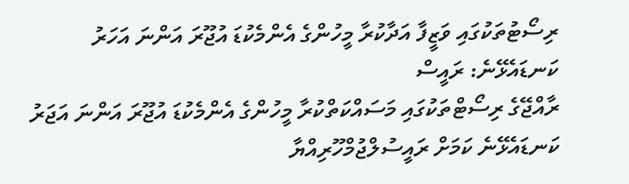ރިސޯޓުތަކުގައި ވަޒީފާ އަދާކުރާ މީހުންގެ އެންމެކުޑަ އުޖޫރަ އަންނަ އަހަރު ކަނޑައެޅޭނެ: ރައީސް
ރާއްޖޭގެ ރިސޯޓްތަކުގައި މަސައްކަތްކުރާ މީހުންގެ އެންމެކުޑަ އުޖޫރަ އަންނަ އަޖަރު ކަނޑައެޅޭނެ ކަމަށް ރައީސުލްޖުމްހޫރިއްޔާ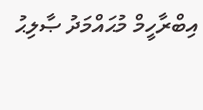އިބްރާހީމް މުޙައްމަދު ޞާލިޙު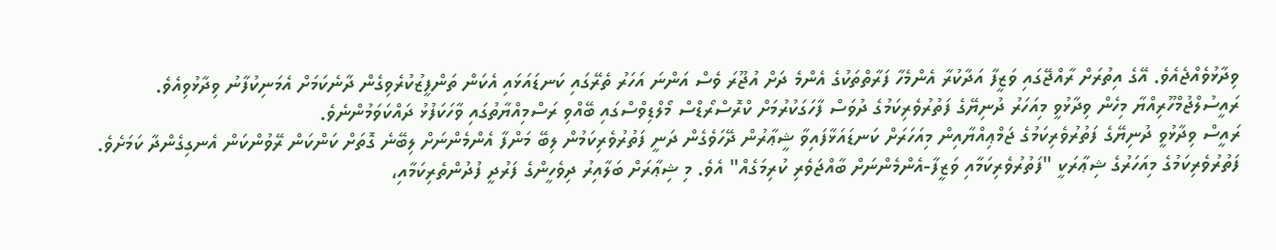ވިދާޅުވެއްޖެއެވެ. އޭގެ އިތުރަށް ރާއްޖޭގައި ވަޒީފާ އަދާކުރާ އެންމެހާ ފަރާތްތަކުގެ އެންމެ ދަށް އުޖޫރަ ވެސް އަންނަ އަހަރު ތެރޭގައި ކަނޑައަޅައި އެކަން ތަންފީޒުކުރެވިގެން ދާނެކަމަށް އެމަނިކުފާނު ވިދާޅުވިއެވެ.
ރައީސުލްޖުމްހޫރިއްޔާ މިހެން ވިދާޅުވީ މިއަހަރު ދުނިޔޭގެ ފަތުރުވެރިކަމުގެ ދުވަސް ފާހަގަކުރުމަށް ކްރޮސްރޯޑްސް މޯލްޑިވްސްގައި ބޭއްވި ރަސްމިއްޔާތުގައި ވާހަކަފުޅު ދައްކަވަމުންނެވެ.
ރައީސް ވިދާޅުވީ ދުނިޔޭގެ ފަތުރުވެރިކަމުގެ ޖަމްޢިއްޔާއިން މިއަހަރަށް ކަނޑައަޅާފައިވާ ޝީޢާރުން ދޭހަވެގެން ދަނީ ފަތުރުވެރިކަމުން ލިބޭ މަންފާ އެންމެންނަށް ލިބޭނެ ގޮތަށް ކަންކަން ރޭވުންކަން އެނގިގެންދާ ކަމަށެވެ. ފަތުރުވެރިކަމުގެ މިއަހަރުގެ ޝިޢާރަކީ "ފަތުރުވެރިކަމާއި ވަޒީފާ-އެންމެންނަށް ބާއްޖަވެރި ކުރިމަގެއް" އެވެ. މި ޝިޢާރަށް ބަލާއިރު ދިވެހީންގެ ފަރުދީ ފުދުންތެރިކަމާއި،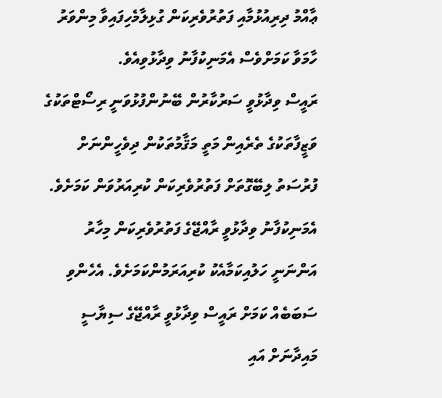ޢާއްމު ދިރިއުޅުމާއި ފަތުރުވެރިކަން ގުޅިލާމެހިފައިވާ މިންވަރު ހާމަވާ ކަމަށްވެސް އެމަނިކުފާނު ވިދާޅުވިއެވެ.
ރައީސް ވިދާޅުވީ ސަރުކާރުން ބޭނުންފުޅުވަނީ ރިސޯޓްތަކުގެ ވަޒީފާތަކުގެ ތެރެއިން މަތީ މަޤާމުތަކުން ދިވެހީންނަށް ފުރުސަތު ލިބޭގޮތަށް ފަތުރުވެރިކަން ކުރިއަރުވަން ކަމަށެވެ.
އެމަނިކުފާނު ވިދާޅުވީ ރާއްޖޭގެ ފަތުރުވެރިކަން މިހާރު އަންނަނީ ހަލުއިކަމާއެކު ކުރިއަރަމުންކަމަށެވެ. އެހެންވި ސަބަބެއް ކަމަށް ރައީސް ވިދާޅުވީ ރާއްޖޭގެ ސިޔާސީ މައިދާނަށް އައި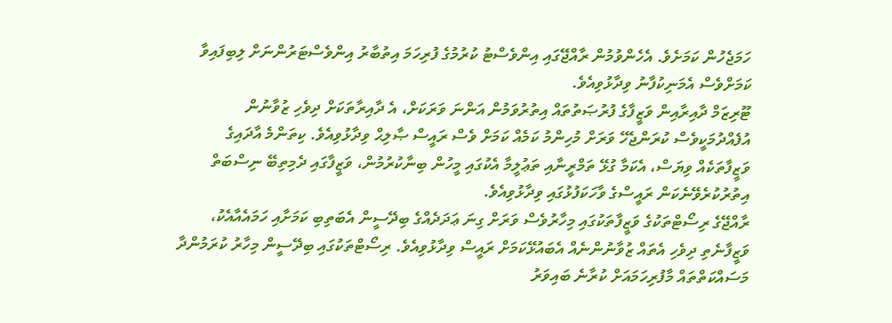ހަމަޖެހުން ކަމަށެވެ. އެހެންވުމުން ރާއްޖޭގައި އިންވެސްޓު ކުރުމުގެ ފުރިހަމަ އިތުބާރު އިންވެސްޓަރުންނަށް ލިބިފައިވާ ކަމަށްވެސް އެމަނިކުފާނު ވިދާޅުވިއެވެ.
ޓޫރިޒަމް ދާއިރާއިން ވަޒީފާގެ ފުރުޞަތުތައް އިތުރުވަމުން އަންނަ ވަރަކަށް، އެ ދާއިރާތަކަށް ދިވެހި ޒުވާނުން އުފެއްދުމަކީވެސް ކުރަންޖެހޭ ވަރަށް މުހިންމު ކަމެއް ކަމަށް ވެސް ރައީސް ޞާލިޙް ވިދާޅުވިއެވެ. ކިތަންމެ އާދައިގެ ވަޒީފާތަކެއް ވިޔަސް، އެކަމާ ގުޅޭ ތަމްރީނާއި ތަޢުލީމާ އެކުގައި މީހުން ބިނާކުރުމުން، ވަޒީފާގައި ދެމިތިބޭ ނިސްބަތް އިތުރުކުރެވޭނެކަން ރައީސްގެ ވާހަކަފުޅުގައި ވިދާޅުވިއެވެ.
ރާއްޖޭގެ ރިސޯޓްތަކުގެ ވަޒީފާތަކުގައި މިހާރުވެސް ވަރަށް ގިނަ ޢަދަދެއްގެ ބިދޭސީން އެބަތިބި ކަމަށާއި ހަމައެއާއެކު، ވަޒީފާނެތި ދިވެހި އެތައް ޒުވާނުންނެއް އެބައުޅޭކަމަށް ރައީސް ވިދާޅުވިއެވެ. ރިސޯޓްތަކުގައި ބިދޭސީން މިހާރު ކުރަމުންދާ މަސައްކަތްތައް މާފުރިހަމައަށް ކުރާނެ ބައިވަރު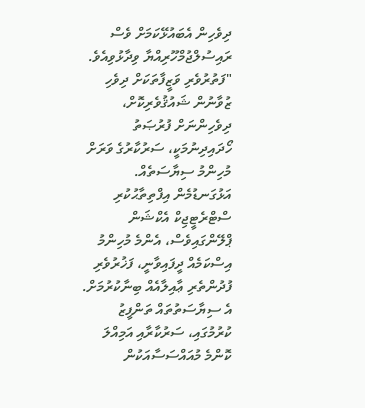ދިވެހިން އެބައުޅޭކަމަށް ވެސް ރައިސުލްޖުމްހޫރިއްޔާ ވިދާޅުވިއެވެ.
"ފަތުރުވެރި ވަޒީފާތަކަށް ދިވެހި ޒުވާނުން ޝައުޤުވެރިކޮށް، ދިވެހިންނަށް ފުރުޞަތު ހޯދައިދިނުމަކީ، ސަރުކާރުގެ ވަރަށް މުހިންމު ސިޔާސަތެއް. އަޅުގަނޑުމެން އިފްތިތާޙުކުރި ސްޓްރެޓީޖިކް އެކްޝަން ޕްލޭންގައިވެސް، އެންމެ މުހިންމު އިސްކަމެއް ދީފައިވާނީ، ފަޚުރުވެރި ފުދުންތެރި ޢާއިލާއެއް ބިނާކުރުމަށް. އެ ސިޔާސަތުތައް ތަންފީޒު ކުރުމުގައި، ސަރުކާރާއި އަމިއްލަ ކޮންމެ މުއައްސަސާއަކުން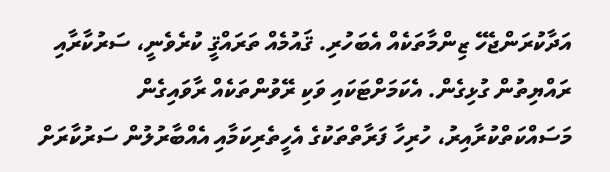އަދާކުރަންޖެހޭ ޒިންމާތަކެއް އެބަހުރި. ޤައުމެއް ތަރައްޤީ ކުރެވެނީ، ސަރުކާރާއި ރައްޔިތުން ގުޅިގެން. އެކަމަށްޓަކައި ވަކި ރޭވުންތަކެއް ރާވައިގެން މަސައްކަތްކުރާއިރު، ހުރިހާ ފަރާތްތަކުގެ އެހީތެރިކަމާއި އެއްބާރުލުން ސަރުކާރަށް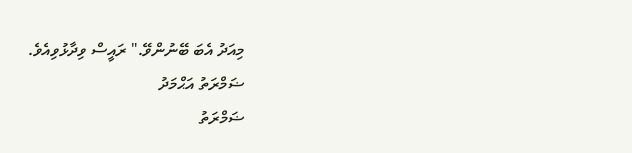މިއަދު އެބަ ބޭނުންވޭ." ރައީސް ވިދާޅުވިއެވެ.
ޟަމްރަތު އަޙްމަދު
ޟަމްރަތު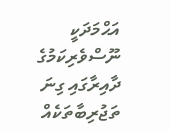އަޙްމަދަކީ ނޫސްވެރިކަމުގެ ދާއިރާގައި ގިނަ ތަޖުރިބާތަކެއް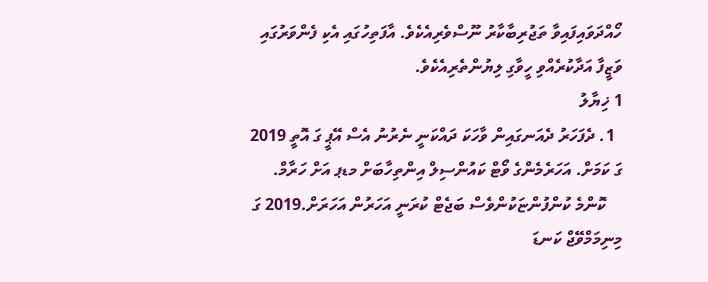ހޯއްދަވައިފައިވާ ތަޖުރިބާކާރު ނޫސްވެރިއެކެވެ. އާފަތިހުގައި އެކި ފެންވަރުގައި ވަޒީފާ އަދާކުރެއްވި ހީވާގި ލިޔުންތެރިއެކެވެ.
1 ޚިޔާލު
  1. ދެފަހަރު ދެއަނގައިން ވާހަކަ ދައްކަނީ ނެރުނު އެސް އޭޕީ ގަ އޮތީ 2019 ގަ ކަމަށް. އަހަރެމެންގެ ވޯޓް ކައުންސިލް އިންތިހާބަށް މޑޕ އަށް ހަރާމް.
    ކޮންމެ ކުންފުންޏަކުންވެސް ބަޖެޓް ކުރަނީ އަހަރުން އަހަރަށް.2019 ގަ މިނިމަމްވޭޖް ކަނޑަ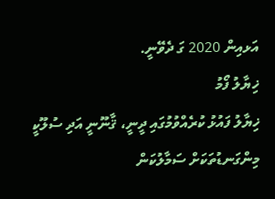އަޅއިން 2020 ގަ ދެވޭނީ.
ޚިޔާލު ފޯމު
ޚިޔާލު ފައުޅު ކުރެއްވުމުގައި ދީނީ، ޤާނޫނީ އަދި ސުލޫކީ މިންގަނޑުތަކަށް ސަމާލުކަން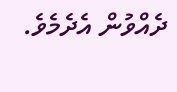ދެއްވުން އެދެމެވެ.